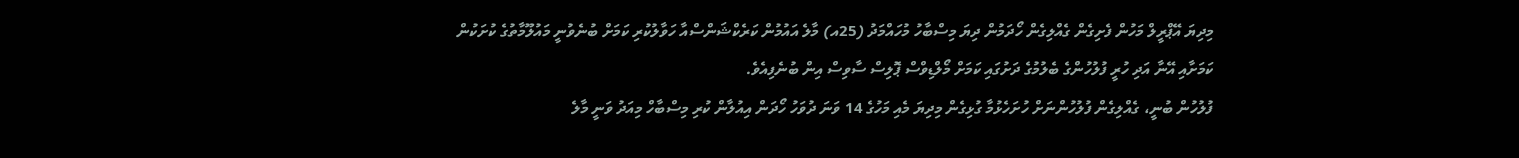މިދިޔަ އޭޕްރީލް މަހުން ފެށިގެން ގެއްލިގެން ހޯދަމުން ދިޔަ މިސްބާހު މުހައްމަދު (25އ) މާލެ އައުމުން ކަރެކްޝަންސްއާ ހަވާލުކުރި ކަމަށް ބުނެވުނީ މައުލޫމާތުގެ ކުށަކުން ކަމަށާއި އޭނާ އަދި ހުރީ ފުލުހުންގެ ބެލުމުގެ ދަށުގައި ކަމަށް މޯލްޑިވްސް ޕޮލިސް ސާވިސް އިން ބުނެފިއެވެ.
ފުލުހުން ބުނީ، ގެއްލިގެން ފުލުހުންނަށް ހުށަހެޅުމާ ގުޅިގެން މިދިޔަ މެއި މަހުގެ 14 ވަނަ ދުވަހު ހޯދަން އިއުލާން ކުރި މިސްބާހް މިއަދު ވަނީ މާލެ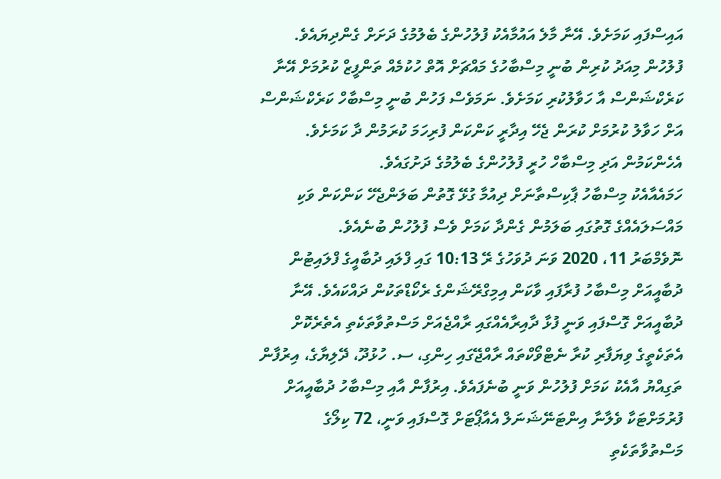އައިސްފައި ކަމަށެވެ. އޭނާ މާލެ އައުމާއެކު ފުލުހުންގެ ބެލުމުގެ ދަށަށް ގެންދިޔައެވެ.
ފުލުހުން މިއަދު ކުރިން ބުނީ މިސްބާހުގެ މައްޗަށް އޮތް ހުކުމެއް ތަންފީޒް ކުރުމަށް އޭނާ ކަރެކްޝަންސް އާ ހަވާލުކުރި ކަމަށެވެ. ނަމަވެސް ފަހުން ބުނީ މިސްބާހް ކަރެކްޝަންސް އަށް ހަވާލު ކުރުމަށް ކުރަން ޖެހޭ އިދާރީ ކަންކަން ފުރިހަމަ ކުރަމުން ދާ ކަމަށެވެ. އެހެންކަމުން އަދި މިސްބާހް ހުރީ ފުލުހުންގެ ބެލުމުގެ ދަށުގައެވެ.
ހަމައެއާއެކު މިސްބާހު ޕާކިސްތާނަށް ދިއުމާ ގުޅޭ ގޮތުން ބަލަންޖެހޭ ކަންކަން ވަކި މައްސަލައެއްގެ ގޮތުގައި ބަލަމުން ގެންދާ ކަމަށް ވެސް ފުލުހުން ބުނެއެވެ.
ނޮވެމްބަރު 11، 2020 ވަނަ ދުވަހުގެ ރޭ 10:13 ގައި ފްލައި ދުބާއީގެ ފްލައިޓުން ދުބާއީއަށް މިސްބާހު ފުރާފައި ވާކަން އިމިގްރޭޝަންގެ ރެކޯޑްތަކުން ދައްކައެވެ. އޭނާ ދުބާއީއަށް ގޮސްފައި ވަނީ ފުޅާ ދާއިރާއެއްގައި ރާއްޖެއަށް މަސްތުވާތަކެތި އެތެރެކޮށް އެތަކެތީގެ ވިޔަފާރި ކުރާ ނެޓްވޯކްތައް ރާއްޖޭގައި ހިންގި، ސ. ހުޅުދޫ، ދޭލިޔާގެ، އިރުފާން ތަގިއްޔު އާއެކު ކަމަށް ފުލުހުން ވަނީ ބުނެފައެވެ. އިރުފާން އާއި މިސްބާހު ދުބާއީއަށް ފުރުމަށްޓަކާ ވެލާނާ އިންޓަނޭޝަނަލް އެއާޕޯޓަށް ގޮސްފައި ވަނީ، 72 ކިލޯގެ މަސްތުވާތަކެތި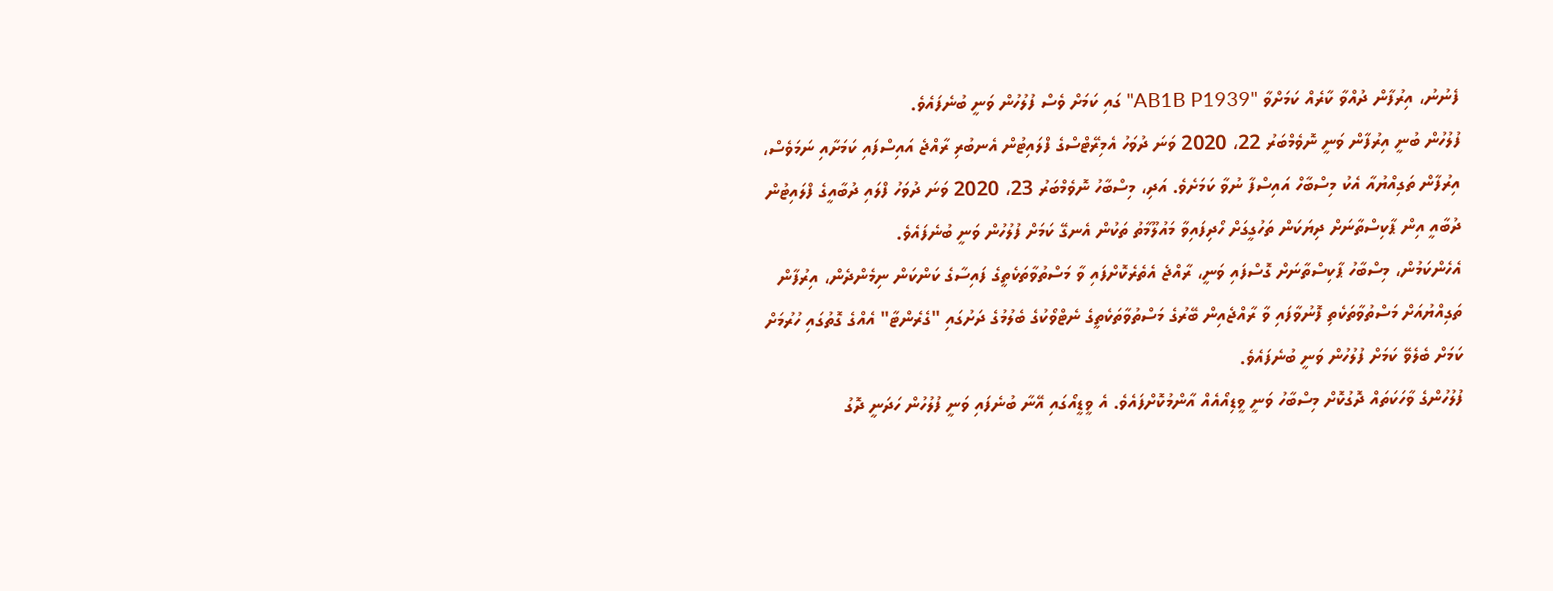ފެނުނު، އިރުފާން ދުއްވާ ކާރެއް ކަމަށްވާ "AB1B P1939" ގައި ކަމަށް ވެސް ފުލުހުން ވަނީ ބުނެފައެވެ.
ފުލުހުން ބުނީ އިރުފާން ވަނީ ނޮވެމްބަރު 22، 2020 ވަނަ ދުވަހު އެމިރޭޓްސްގެ ފްލައިޓުން އެނބުރި ރާއްޖެ އައިސްފައި ކަމަށާއި ނަމަވެސް، އިރުފާން ތަގިއްޔުއާ އެކު މިސްބާހް އައިސްފާ ނުވާ ކަމަށެވެ. އަދި، މިސްބާހު ނޮވެމްބަރު 23، 2020 ވަނަ ދުވަހު ފްލައި ދުބާއީގެ ފްލައިޓުން ދުބާއީ އިން ޕާކިސްތާނަށް ދިޔަކަން ތަހުގީގަށް ހޯދިފައިވާ މައުލޫމާތު ތަކުން އެނގޭ ކަމަށް ފުލުހުން ވަނީ ބުނެފައެވެ.
އެހެންކަމުން، މިސްބާހު ޕާކިސްތާނަށް ގޮސްފައި ވަނީ، ރާއްޖެ އެތެރެކޮށްފައި ވާ މަސްތުވާތަކެތީގެ ފައިސާގެ ކަންކަން ނިމެންދެން، އިރުފާން ތަގިއްޔުއަށް މަސްތުވާތަކެތި ފޮނުވާފައި ވާ ރާއްޖެއިން ބޭރުގެ މަސްތުވާތަކެތީގެ ނެޓްވޯކުގެ ބެލުމުގެ ދަށުގައި "ގެރެންޓާ" އެއްގެ ގޮތުގައި ހުރުމަށް ކަމަށް ބެލެވޭ ކަމަށް ފުލުހުން ވަނީ ބުނެފައެވެ.
ފުލުހުންގެ ވާހަކަތައް ދޮގުކޮށް މިސްބާހު ވަނީ ވީޑިއޯއެއް އާންމުކޮށްފައެވެ. އެ ވީޑީއޯގައި އޭނާ ބުނެފައި ވަނީ ފުލުހުން ހަދަނީ ދޮގު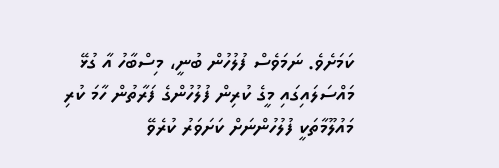ކަމަށެވެ. ނަމަވެސް ފުލުހުން ބުނީ، މިސްބާހު އާ ގުޅޭ މައްސަލައިގައި މީގެ ކުރިން ފުލުހުންގެ ފަރާތުން ހާމަ ކުރި މައުލޫމާތަކީ ފުލުހުންނަށް ކަށަވަރު ކުރެވޭ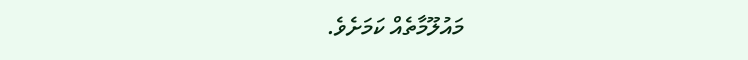މައުލޫމާތެއް ކަމަށެވެ.